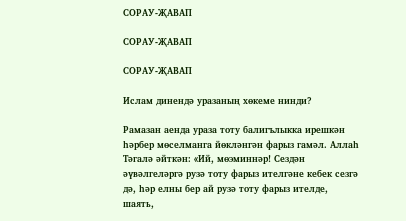СОРАУ-ҖАВАП

СОРАУ-ҖАВАП

СОРАУ-ҖАВАП

Ислам динендә уразаның хөкеме нинди?

Рамазан аенда ураза тоту балигълыкка ирешкән һәрбер мөселманга йөкләнгән фарыз гамәл. Аллаһ Тәгалә әйткән: «Ий, мөэминнәр! Сездән әүвәлгеләргә рузә тоту фарыз ителгәне кебек сезгә дә, һәр елны бер ай рузә тоту фарыз ителде, шаять,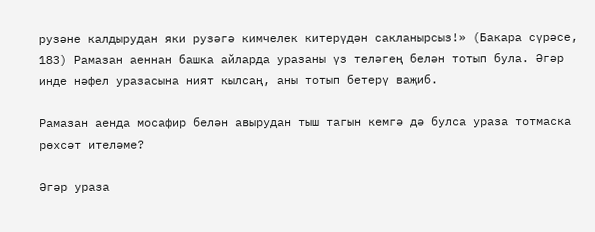рузәне калдырудан яки рузәгә кимчелек китерүдән сакланырсыз!» (Бакара сүрәсе, 183) Рамазан аеннан башка айларда уразаны үз теләгең белән тотып була. Әгәр инде нәфел уразасына ният кылсаң, аны тотып бетерү ваҗиб.

Рамазан аенда мосафир белән авырудан тыш тагын кемгә дә булса ураза тотмаска рөхсәт ителәме?

Әгәр ураза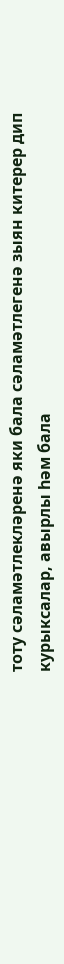тоту сәламәтлекләренә яки бала сәламәтлегенә зыян китерер дип курыксалар, авырлы һәм бала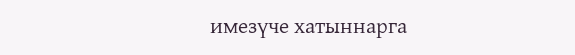имезүче хатыннарга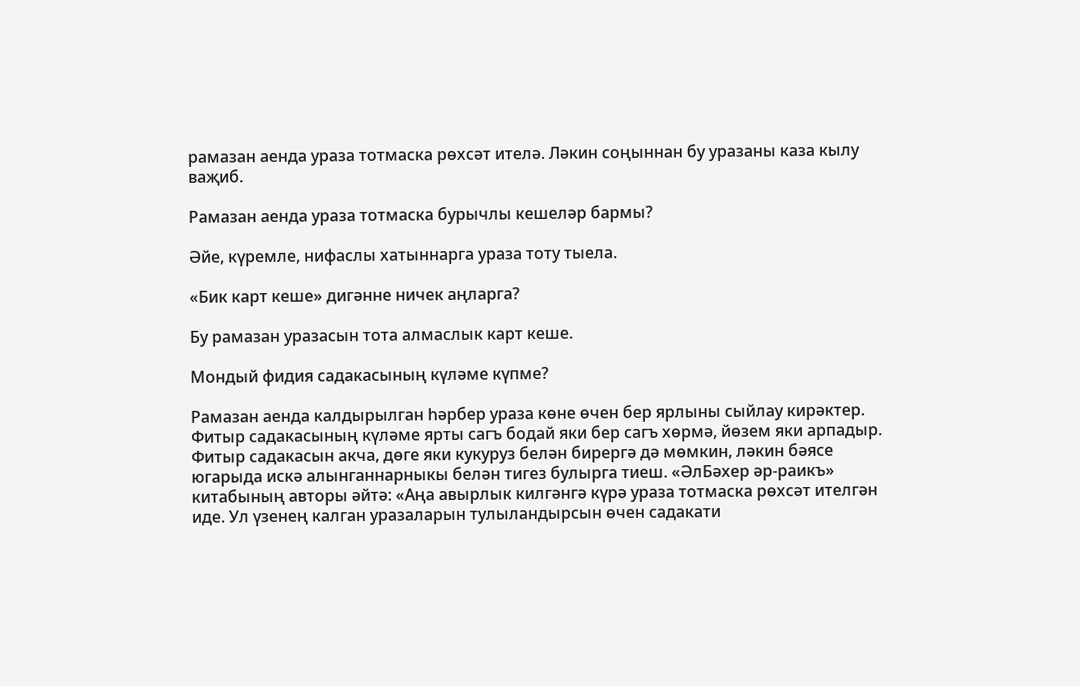рамазан аенда ураза тотмаска рөхсәт ителә. Ләкин соңыннан бу уразаны каза кылу ваҗиб.

Рамазан аенда ураза тотмаска бурычлы кешеләр бармы?

Әйе, күремле, нифаслы хатыннарга ураза тоту тыела.

«Бик карт кеше» дигәнне ничек аңларга?

Бу рамазан уразасын тота алмаслык карт кеше.

Мондый фидия садакасының күләме күпме?

Рамазан аенда калдырылган һәрбер ураза көне өчен бер ярлыны сыйлау кирәктер. Фитыр садакасының күләме ярты сагъ бодай яки бер сагъ хөрмә, йөзем яки арпадыр. Фитыр садакасын акча, дөге яки кукуруз белән бирергә дә мөмкин, ләкин бәясе югарыда искә алынганнарныкы белән тигез булырга тиеш. «ӘлБәхер әр-раикъ» китабының авторы әйтә: «Аңа авырлык килгәнгә күрә ураза тотмаска рөхсәт ителгән иде. Ул үзенең калган уразаларын тулыландырсын өчен садакати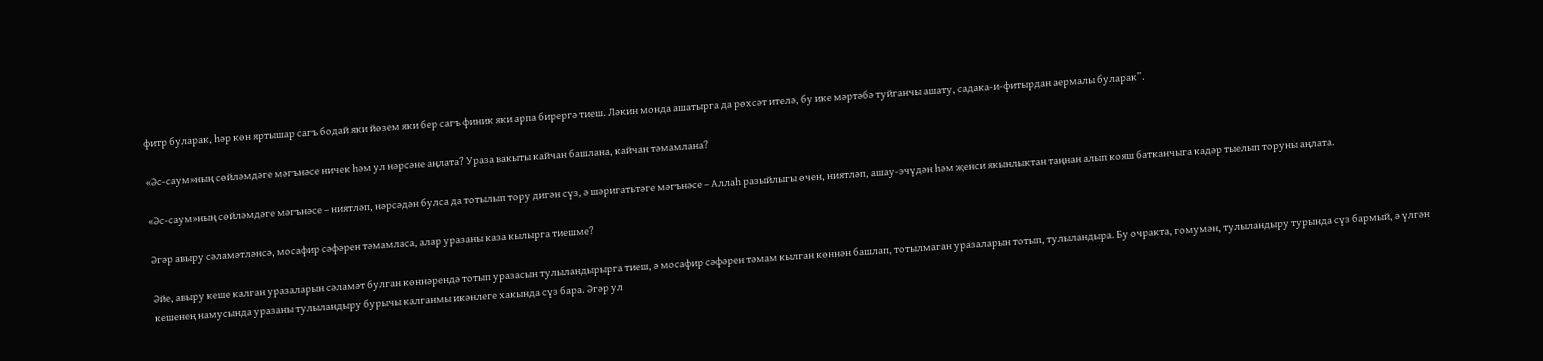фитр буларак, һәр көн яртышар сагъ бодай яки йөзем яки бер сагъ финик яки арпа бирергә тиеш. Ләкин монда ашатырга да рөхсәт ителә, бу ике мәртәбә туйганчы ашату, садака-и-фитырдан аермалы буларак”.

«Әс-саум»ның сөйләмдәге мәгънәсе ничек һәм ул нәрсәне аңлата? Ураза вакыты кайчан башлана, кайчан тәмамлана?

«Әс-саум»ның сөйләмдәге мәгънәсе – ниятләп, нәрсәдән булса да тотылып тору дигән сүз, ә шәригатьтәге мәгънәсе – Аллаһ разыйлыгы өчен, ниятләп, ашау-эчүдән һәм җенси якынлыктан таңнан алып кояш батканчыга кадәр тыелып торуны аңлата.

Әгәр авыру сәламәтләнсә, мосафир сәфәрен тәмамласа, алар уразаны каза кылырга тиешме?

Әйе, авыру кеше калган уразаларын сәламәт булган көннәрендә тотып уразасын тулыландырырга тиеш, ә мосафир сәфәрен тәмам кылган көннән башлап, тотылмаган уразаларын тотып, тулыландыра. Бу очракта, гомумән, тулыландыру турында сүз бармый, ә үлгән кешенең намусында уразаны тулыландыру бурычы калганмы икәнлеге хакында сүз бара. Әгәр ул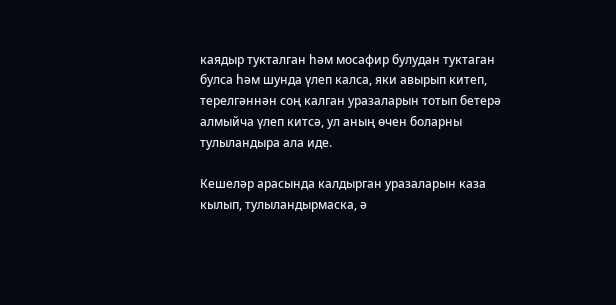каядыр тукталган һәм мосафир булудан туктаган булса һәм шунда үлеп калса, яки авырып китеп, терелгәннән соң калган уразаларын тотып бетерә алмыйча үлеп китсә, ул аның өчен боларны тулыландыра ала иде.

Кешеләр арасында калдырган уразаларын каза кылып, тулыландырмаска, ә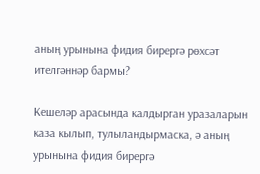аның урынына фидия бирергә рөхсәт ителгәннәр бармы?

Кешеләр арасында калдырган уразаларын каза кылып, тулыландырмаска, ә аның урынына фидия бирергә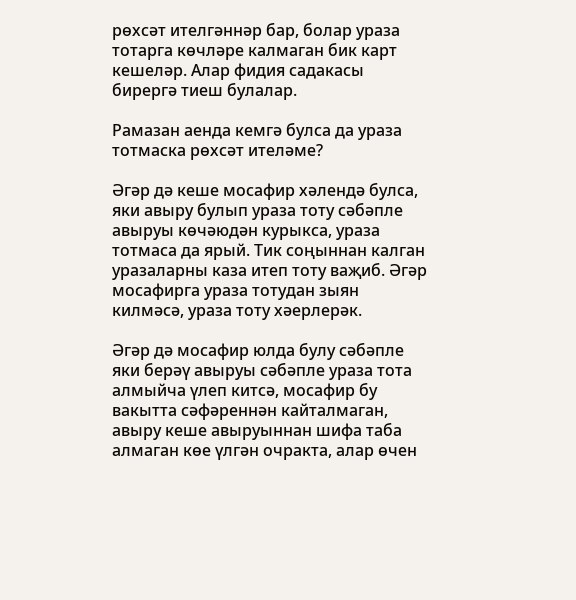рөхсәт ителгәннәр бар, болар ураза тотарга көчләре калмаган бик карт кешеләр. Алар фидия садакасы бирергә тиеш булалар.

Рамазан аенда кемгә булса да ураза тотмаска рөхсәт ителәме?

Әгәр дә кеше мосафир хәлендә булса, яки авыру булып ураза тоту сәбәпле авыруы көчәюдән курыкса, ураза тотмаса да ярый. Тик соңыннан калган уразаларны каза итеп тоту ваҗиб. Әгәр мосафирга ураза тотудан зыян килмәсә, ураза тоту хәерлерәк.

Әгәр дә мосафир юлда булу сәбәпле яки берәү авыруы сәбәпле ураза тота алмыйча үлеп китсә, мосафир бу вакытта сәфәреннән кайталмаган, авыру кеше авыруыннан шифа таба алмаган көе үлгән очракта, алар өчен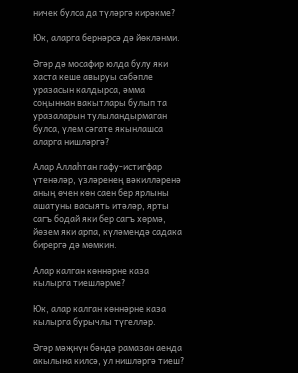ничек булса да түләргә кирәкме?

Юк, аларга бернәрсә дә йөкләнми.

Әгәр дә мосафир юлда булу яки хаста кеше авыруы сәбәпле уразасын калдырса, әмма соңыннан вакытлары булып та уразаларын тулыландырмаган булса, үлем сәгате якынлашса аларга нишләргә?

Алар Аллаһтан гафу-истигфар үтенәләр, үзләренең вәкилләренә аның өчен көн саен бер ярлыны ашатуны васыять итәләр, ярты сагъ бодай яки бер сагъ хөрмә, йөзем яки арпа, күләмендә садака бирергә дә мөмкин.

Алар калган көннәрне каза кылырга тиешләрме?

Юк, алар калган көннәрне каза кылырга бурычлы түгелләр.

Әгәр мәҗнүн бәндә рамазан аенда акылына килсә, ул нишләргә тиеш?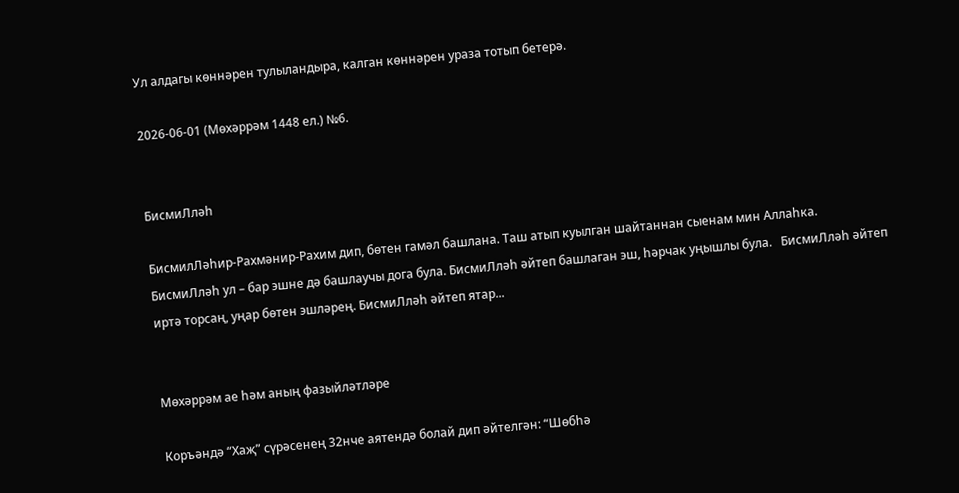Ул алдагы көннәрен тулыландыра, калган көннәрен ураза тотып бетерә.

2026-06-01 (Мөхәррәм 1448 ел.) №6.


БисмиЛләһ

БисмилЛәһир-Рахмәнир-Рахим дип, бөтен гамәл башлана. Таш атып куылган шайтаннан сыенам мин Аллаһка.   БисмиЛләһ ул – бар эшне дә башлаучы дога була. БисмиЛләһ әйтеп башлаган эш, һәрчак уңышлы була.   БисмиЛләһ әйтеп иртә торсаң, уңар бөтен эшләрең. БисмиЛләһ әйтеп ятар...


Мөхәррәм ае һәм аның фазыйләтләре

Коръәндә “Хаҗ” сүрәсенең 32нче аятендә болай дип әйтелгән: “Шөбһә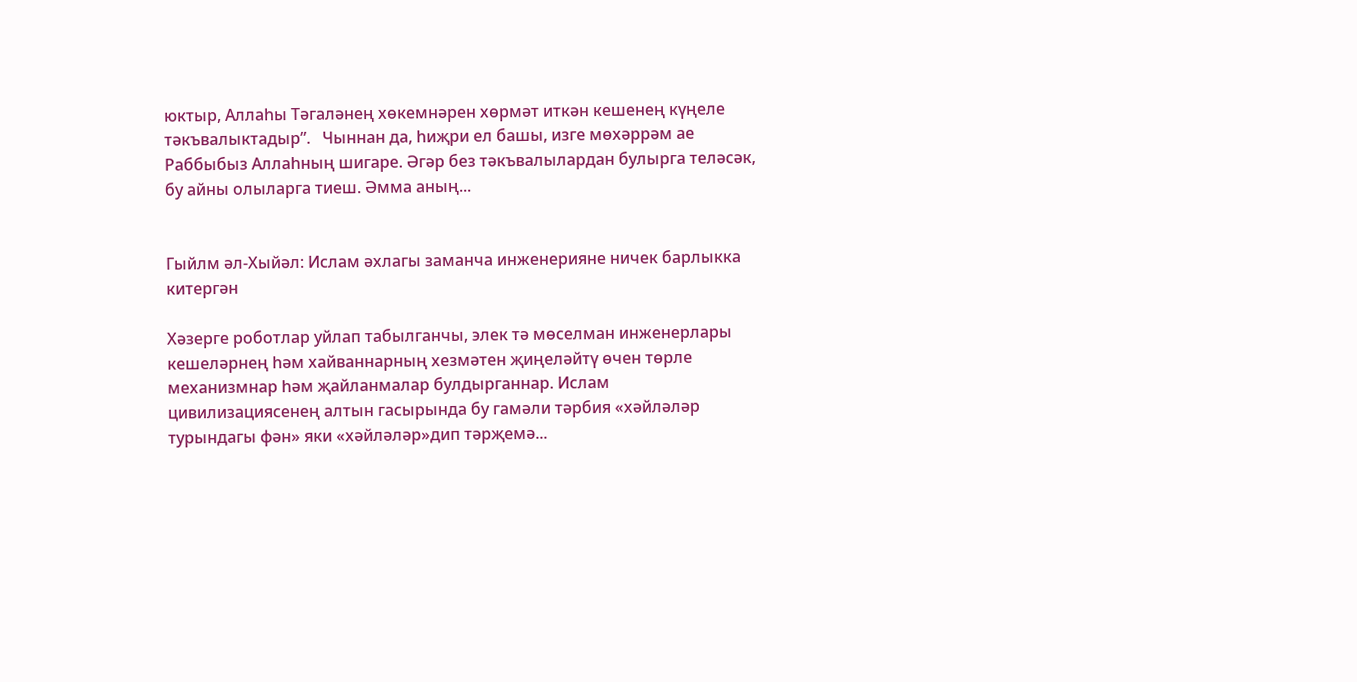юктыр, Аллаһы Тәгаләнең хөкемнәрен хөрмәт иткән кешенең күңеле тәкъвалыктадыр”.   Чыннан да, һиҗри ел башы, изге мөхәррәм ае Раббыбыз Аллаһның шигаре. Әгәр без тәкъвалылардан булырга теләсәк, бу айны олыларга тиеш. Әмма аның...


Гыйлм әл-Хыйәл: Ислам әхлагы заманча инженерияне ничек барлыкка китергән

Хәзерге роботлар уйлап табылганчы, элек тә мөселман инженерлары кешеләрнең һәм хайваннарның хезмәтен җиңеләйтү өчен төрле механизмнар һәм җайланмалар булдырганнар. Ислам цивилизациясенең алтын гасырында бу гамәли тәрбия «хәйләләр турындагы фән» яки «хәйләләр»дип тәрҗемә...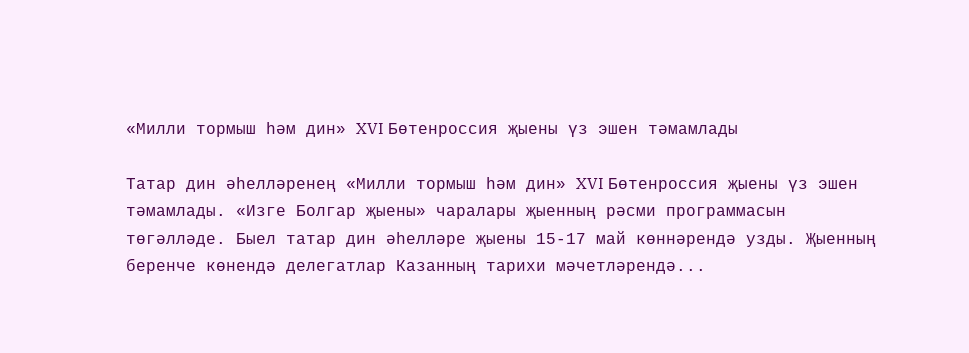«Милли тормыш һәм дин» XVI Бөтенроссия җыены үз эшен тәмамлады

Татар дин әһелләренең «Милли тормыш һәм дин» XVI Бөтенроссия җыены үз эшен тәмамлады. «Изге Болгар җыены» чаралары җыенның рәсми программасын төгәлләде. Быел татар дин әһелләре җыены 15-17 май көннәрендә узды. Җыенның беренче көнендә делегатлар Казанның тарихи мәчетләрендә...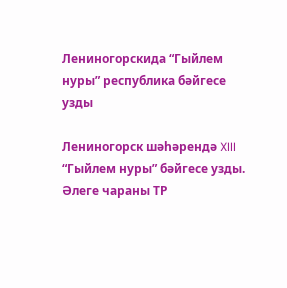Лениногорскида “Гыйлем нуры” республика бәйгесе узды

Лениногорск шәһәрендә XIII “Гыйлем нуры” бәйгесе узды. Әлеге чараны ТР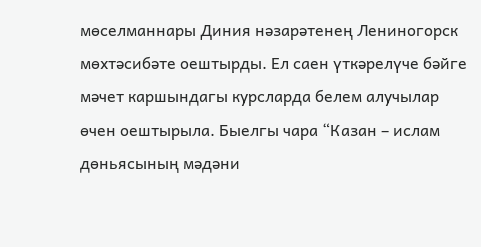мөселманнары Диния нәзарәтенең Лениногорск мөхтәсибәте оештырды. Ел саен үткәрелүче бәйге мәчет каршындагы курсларда белем алучылар өчен оештырыла. Быелгы чара “Казан – ислам дөньясының мәдәни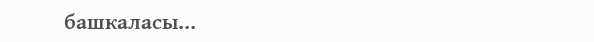башкаласы...